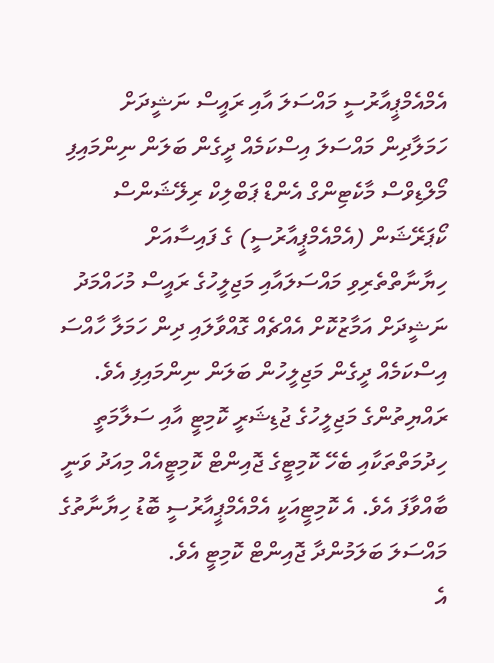އެމްއެމްޕީއާރުސީ މައްސަލަ އާއި ރައީސް ނަޝީދަށް ހަމަލާދިން މައްސަލަ އިސްކަމެއް ދީގެން ބަލަން ނިންމައިފި
މޯލްޑިވްސް މާކެޓިންގް އެންޑް ޕަބްލިކް ރިލޭޝަންސް ކޯޕަރޭޝަން (އެމްއެމްޕީއާރުސީ) ގެ ފައިސާއަށް ހިޔާނާތްތެރިވި މައްސަލައާއި މަޖިލީހުގެ ރައީސް މުހައްމަދު ނަޝީދަށް އަމާޒުކޮށް އެއްޗެއް ގޮއްވާލައި ދިން ހަމަލާ ހާއްސަ އިސްކަމެއް ދީގެން މަޖިލީހުން ބަލަން ނިންމައިފި އެވެ.
ރައްޔިތުންގެ މަޖިލީހުގެ ޖުޑިޝަރީ ކޮމިޓީ އާއި ސަލާމަތީ ހިދުމަތްތަކާއި ބެހޭ ކޮމިޓީގެ ޖޮއިންޓް ކޮމިޓީއެއް މިއަދު ވަނީ ބާއްވާފަ އެވެ. އެ ކޮމިޓީއަކީ އެމްއެމްޕީއާރުސީ ބޮޑު ހިޔާނާތުގެ މައްސަލަ ބަލަމުންދާ ޖޮއިންޓް ކޮމިޓީ އެވެ.
އެ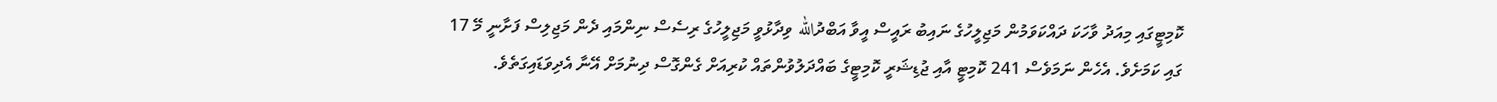ކޮމިޓީގައި މިއަދު ވާހަކަ ދައްކަވަމުން މަޖިލީހުގެ ނައިބު ރައީސް އީވާ އަބްދުالله ވިދާޅުވީ މަޖިލީހުގެ ރިސެސް ނިންމައި ދެން މަޖިލިސް ފަށާނީ މޭ 17 ގައި ކަމަށެވެ. އެހެން ނަމަވެސް 241 ކޮމިޓީ އާއި ޖުޑިޝަރީ ކޮމިޓީގެ ބައްދަލުވުންތައް ކުރިއަށް ގެންގޮސް ދިނުމަށް އޭނާ އެދިވަޑައިގަތެވެ.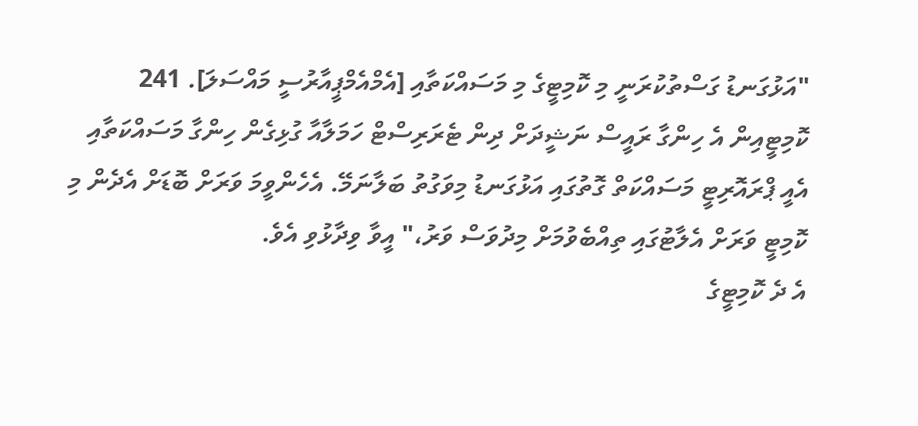"އަޅުގަނޑު ގަސްތުކުރަނީ މި ކޮމިޓީގެ މި މަސައްކަތާއި [އެމްއެމްޕީއާރުސީ މައްސަލަ]. 241 ކޮމިޓީއިން އެ ހިންގާ ރައީސް ނަޝީދަށް ދިން ޓެރަރިސްޓް ހަމަލާއާ ގުޅިގެން ހިންގާ މަސައްކަތާއި އެއީ ޕްރައޮރިޓީ މަސައްކަތް ގޮތުގައި އަޅުގަނޑު މިވަގުތު ބަލާނަމޭ. އެހެންވީމަ ވަރަށް ބޮޑަށް އެދެން މި ކޮމިޓީ ވަރަށް އެލާޓުގައި ތިއްބެވުމަށް މިދުވަސް ވަރު،" އީވާ ވިދާޅުވި އެވެ.
އެ ދެ ކޮމިޓީގެ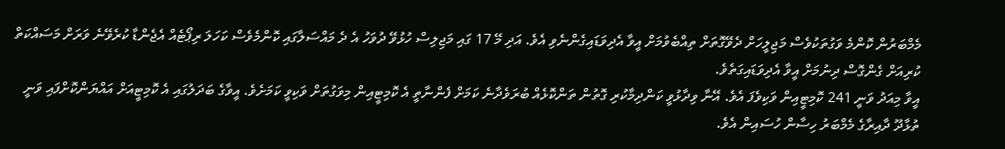މެމްބަރުން ކޮންމެ ވަގުތަކުވެސް މަޖިލީހަށް ދެވޭގޮތަށް ތިއްބެވުމަށް އީވާ އެދިވަޑައިގެންނެވި އެވެ. އަދި މޭ 17 ގައި މަޖިލިސް ހުޅުވޭ ދުވަހު އެ ދެ މައްސަލާގައި ކޮންމެވެސް ކަހަލަ ރިޕޯޓެއް އެޖެންޑާ ކުރެވޭނެ ވަރަށް މަސައްކަތް ކުރިއަށް ގެންގޮސް ދިނުމަށް އީވާ އެދިވަޑައިގަތެވެ.
އީވާ މިއަދު ވަނީ 241 ކޮމިޓީއިން ވަކިވެފަ އެވެ. އޭނާ ވިދާޅުވީ ކަންދިމާކުރި ގޮތުން ތަންކޮޅެއް ބުރަވެދާނެ ކަމަށް ފެންނާތީ އެ ކޮމިޓީއިން މިވަގުތަށް ވަކިވީ ކަމަށެވެ. އީވާގެ ބަދަލުގައި އެ ކޮމިޓީއަށް އައްޔަންކޮށްފައި ވަނީ ތުޅާދޫ ދާއިރާގެ މެމްބަރު ހިސާން ހުސައިން އެވެ.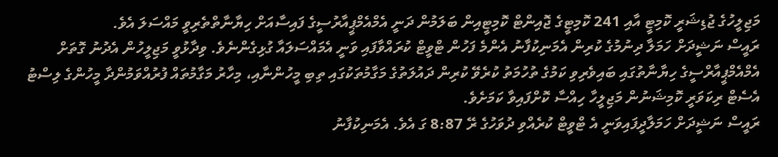މަޖިލީހުގެ ޖުޑިޝަރީ ކޮމިޓީ އާއި 241 ކޮމިޓީގެ ޖޮއިންޓް ކޮމިޓީއިން ބަލަމުން ދަނީ އެމްއެމްޕީއާރުސީގެ ފައިސާއަށް ހިޔާނާތްތެރިވީ މައްސަލަ އެވެ.
ރައީސް ނަޝީދަށް ހަމަލާ ދިނުމުގެ ކުރިން އެމަނިކުފާނު އެންމެ ފަހުން ޓްވީޓް ކުރައްވާފައި ވަނީ އެމައްސަލައާ ގުޅިގެންނެވެ. ވިދާޅުވީ މަޖިލީހުން އެދުނު ގޮތަށް އެމްއެމްޕީއާރްސީގެ ހިޔާނާތުގައި ބައިވެރިވި ކަމުގެ ތުހުމަތު ކުރެވޭ ކުރިން ދައުލަތުގެ މަގާމުތަކުގައި ތިބި މީހުންނާއި، މިހާރު މަގާމުތައް ފުރުއްވަމުންދާ މީހުންގެ ލިސްޓު އެސެޓް ރިކަވަރީ ކޮމިޝަނުން މަޖިލީހާ ހިއްސާ ކޮށްފައިވާ ކަމަށެވެ.
ރައީސް ނަޝީދަށް ހަމަލާދީފައިވަނީ އެ ޓްވީޓް ކުރެއްވި ދުވަހުގެ ރޭ 8:87 ގަ އެވެ. އެމަނިކުފާނު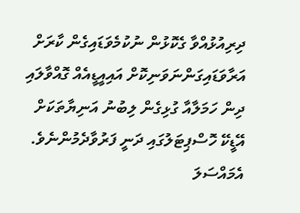ދިރިއުޅުއްވާ ގެކޮޅުން ނުކުމެވަޑައިގެން ކާރަށް އަރާވަޑައިގަންނަވަނިކޮށް އައިއީޑީއެއް ގޮއްވާލައި ދިން ހަމަލާއާ ގުޅިގެން ލިބުނު އަނިޔާތަކަށް އޭޑީކޭ ހޮސްޕިޓަލުގައި ދަނީ ފަރުވާދެމުންނެވެ. އެމައްސަލަ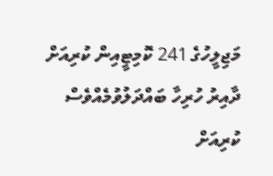މަޖިލީހުގެ 241 ކޮމިޓީއިން ކުރިއަށް ދާއިރު ހުރިހާ ބައްދަލުވުމެއްވެސް ކުރިއަށް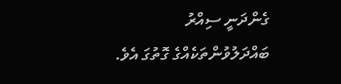ގެންދަނީ ސިއްރު ބައްދަލުވުންތަކެއްގެ ގޮތުގަ އެވެ.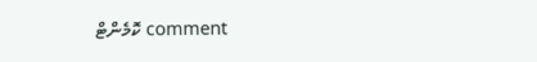comment ކޮމެންޓް